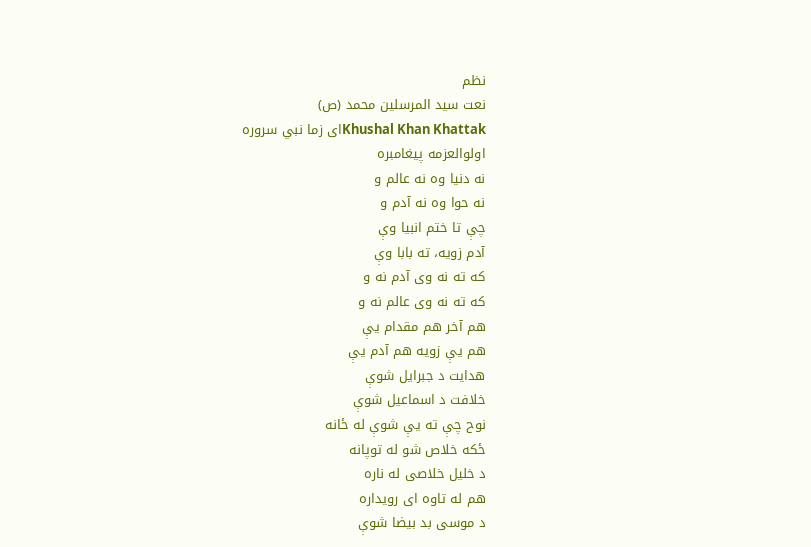نظم
نعت سيد المرسلين محمد (ص)
Khushal Khan Khattakای زما نبي سروره
اولوالعزمه پيغامبره
نه دنيا وه نه عالم و
نه حوا وه نه آدم و
چې تا ختم انبيا وې
آدم زويه، ته بابا وې
که ته نه وی آدم نه و
که ته نه وی عالم نه و
هم آخر هم مقدام يې
هم يې زويه هم آدم يې
هدايت د جبرايل شوې
خلافت د اسماعيل شوې
نوح چې ته يې شوې له ځانه
ځکه خلاص شو له توپانه
د خليل خلاصی له ناره
هم له تاوه ای رويداره
د موسی بد بيضا شوې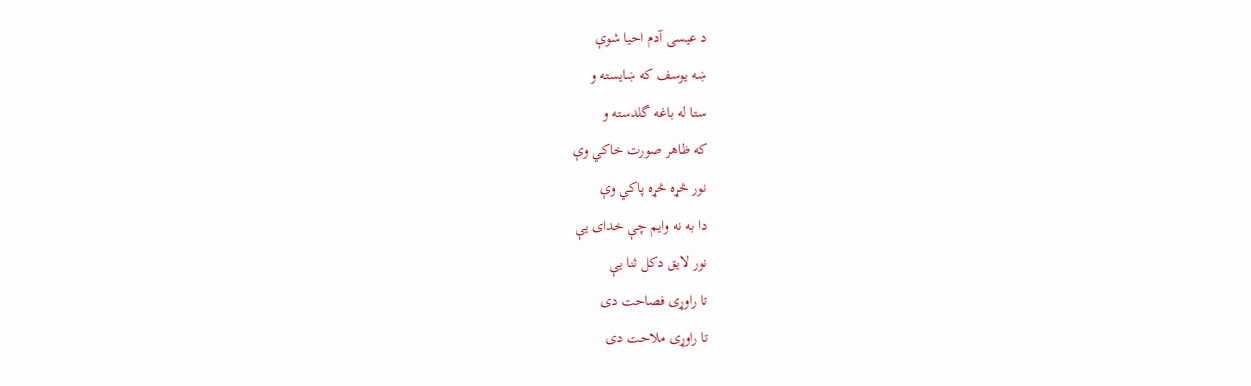د عيسی آدم احيا شوې
ښه يوسف که ښايسته و
ستا له باغه گلدسته و
که ظاهر صورت خاکي وې
نور څړه څړه پاکي وې
دا به نه وايم چې خدای يې
نور لايق دکل ثنا يې
تا راوړی فصاحت دی
تا راوړی ملاحت دی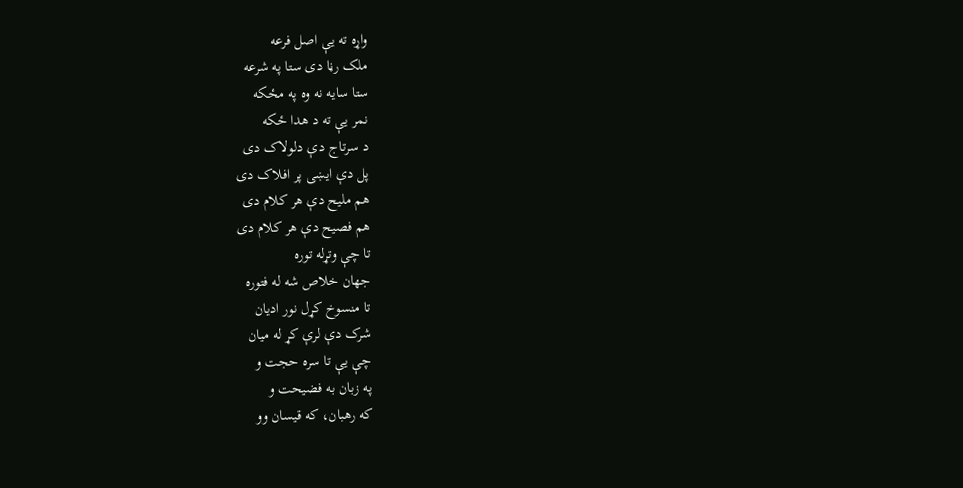واړه ته يې اصل فرعه
ملک رڼا دی ستا په شرعه
ستا سايه نه وه په مځکه
نمر يې ته د هدا ځکه
د سرتاج دې دلولاک دی
پل دې ايښی پر افلاک دی
هم مليح دې هر کلام دی
هم فصيح دې هر کلام دی
تا چې وتړله توره
جهان خلاص شه له فتوره
تا منسوخ کړل نور اديان
شرک دې لرې کړ له ميان
چې يې تا سره حجت و
په زبان به فضيحت و
که رهبان، که قيسان وو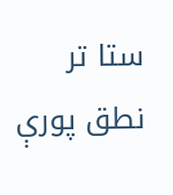ستا تر نطق پورې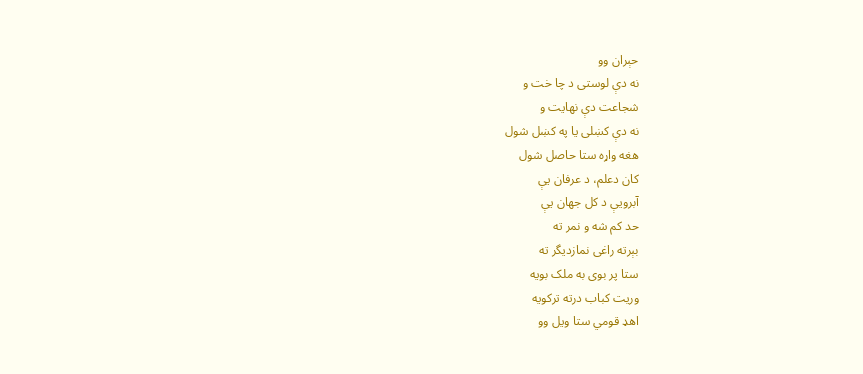حېران وو
نه دې لوستی د چا خت و
شجاعت دې نهايت و
نه دې کښلی يا په کښل شول
هغه واړه ستا حاصل شول
کان دعلم، د عرفان يې
آبرويې د کل جهان يې
حد کم شه و نمر ته
بېرته راغی نمازديگر ته
ستا پر بوی به ملک بويه
وريت کباب درته ترکويه
اهډ قومي ستا ويل وو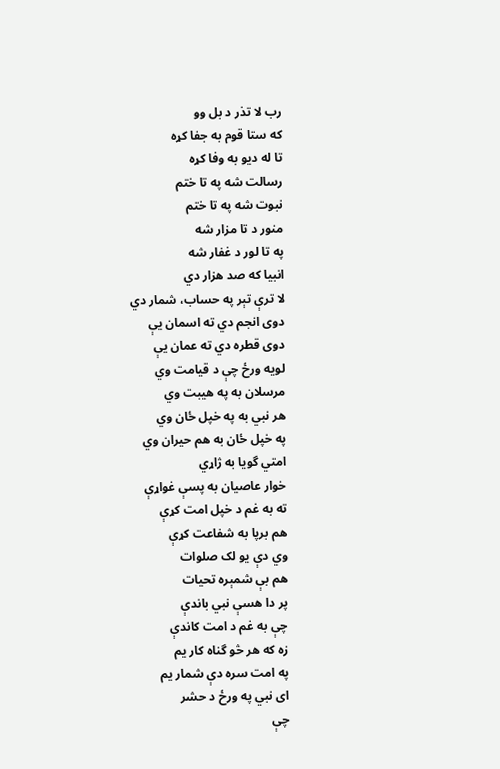رب لا تذر د بل وو
که ستا قوم به جفا کړه
تا له ديو به وفا کړه
رسالت شه په تا ختم
نبوت شه په تا ختم
منور د تا مزار شه
په تا لور د غفار شه
انبيا که صد هزار دي
لا ترې تېر په حساب، شمار دي
دوی انجم دي ته اسمان يې
دوی قطره دي ته عمان يې
لويه ورځ چې د قيامت وي
مرسلان به په هيبت وي
هر نبي به په خپل ځان وي
په خپل ځان به هم حيران وي
امتي گويا به ژاړي
خوار عاصيان به پسې غواړې
ته به غم د خپل امت کړې
هم برپا به شفاعت کړې
وي دې يو لک صلوات
هم بې شمېره تحيات
پر دا هسې نبي باندې
چې به غم د امت کاندې
زه که هر څو گناه کار يم
په امت سره دې شمار يم
ای نبي په ورځ د حشر
چې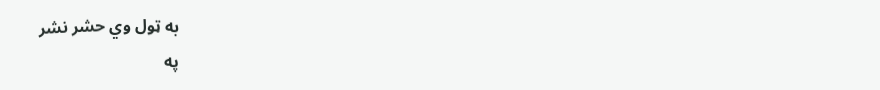به ټول وي حشر نشر
په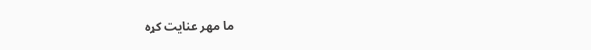ما مهر عنايت کړه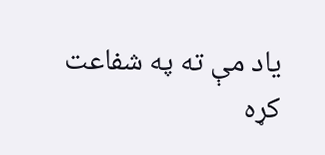ياد مې ته په شفاعت کړه